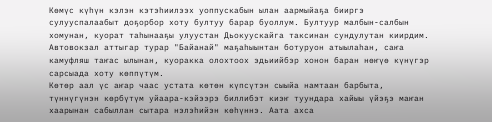Көмүс күһүн кэлэн кэтэһиилээх уоппускабын ылан аармыйаҕа бииргэ сулууспалаабыт доҕорбор хоту бултуу барар буоллум. Бултуур малбын-салбын хомунан, куорат таһынааҕы улуустан Дьокуускайга таксинан сундулутан киирдим. Автовокзал аттыгар турар "Байанай" маҕаһыынтан ботуруон атыылаһан, саҥа камуфляш таҥас ылынан, куоракка олохтоох эдьиийбэр хонон баран нөҥүө күнүгэр сарсыада хоту көппүтүм.
Көтөр аал үс аҥар чаас устата көтөн күпсүтэн сыыйа намтаан барбыта, түннүгүнэн көрбүтүм уйаара-кэйээрэ биллибэт киэҥ туундара хайыы үйэҕэ маҥан хаарынан сабыллан сытара нэлэһийэн көһүннэ. Аата ахса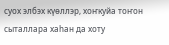суох элбэх күөллэр, хоҥкуйа тоҥон сыталлара хаһан да хоту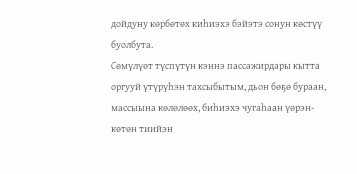дойдуну көрбөтөх киһиэхэ бэйэтэ сонун көстүү буолбута.
Сөмүлүөт түспүтүн кэннэ пассажирдары кытта оргууй үтүрүһэн тахсыбытым, дьон бөҕө бураан, массыына көлөлөөх, биһиэхэ чугаһаан үөрэн-көтөн тиийэн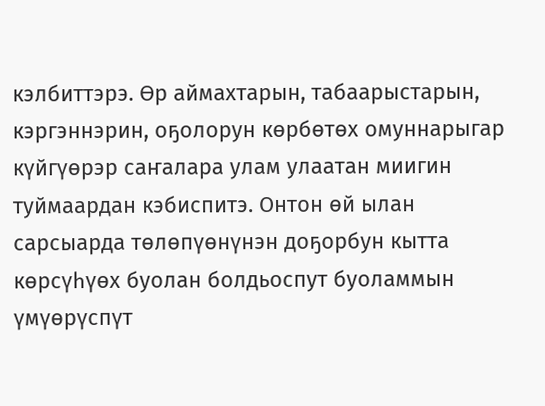кэлбиттэрэ. Өр аймахтарын, табаарыстарын, кэргэннэрин, оҕолорун көрбөтөх омуннарыгар күйгүөрэр саҥалара улам улаатан миигин туймаардан кэбиспитэ. Онтон өй ылан сарсыарда төлөпүөнүнэн доҕорбун кытта көрсүһүөх буолан болдьоспут буоламмын үмүөрүспүт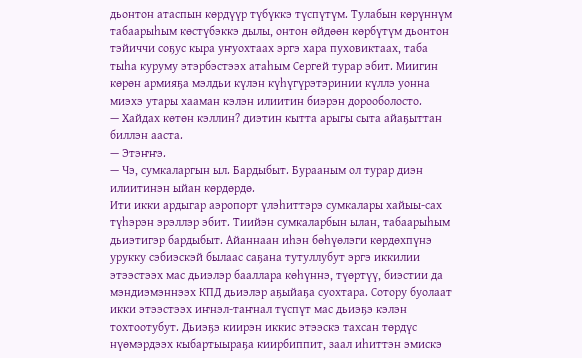дьонтон атаспын көрдүүр түбүккэ түспүтүм. Тулабын көрүннүм табаарыһым көстүбэккэ дылы, онтон өйдөөн көрбүтүм дьонтон тэйиччи соҕус кыра уҥуохтаах эргэ хара пуховиктаах, таба тыһа куруму этэрбэстээх атаһым Сергей турар эбит. Миигин көрөн армияҕа мэлдьи күлэн күһүгүрэтэринии күллэ уонна миэхэ утары хааман кэлэн илиитин биэрэн дорооболосто.
— Хайдах көтөн кэллин? диэтин кытта арыгы сыта айаҕыттан биллэн ааста.
— Этэҥҥэ.
— Чэ, сумкаларгын ыл. Бардыбыт. Бурааным ол турар диэн илиитинэн ыйан көрдөрдө.
Ити икки ардыгар аэропорт үлэһиттэрэ сумкалары хайыы-сах түһэрэн эрэллэр эбит. Тиийэн сумкаларбын ылан, табаарыһым дьиэтигэр бардыбыт. Айаннаан иһэн бөһүөлэги көрдөхпүнэ урукку сэбиэскэй былаас саҕана тутуллубут эргэ иккилии этээстээх мас дьиэлэр бааллара көһүннэ, түөртүү, биэстии да мэндиэмэннээх КПД дьиэлэр аҕыйаҕа суохтара. Сотору буолаат икки этээстээх иҥнэл-таҥнал түспүт мас дьиэҕэ кэлэн тохтоотубут. Дьиэҕэ киирэн иккис этээскэ тахсан төрдүс нүөмэрдээх кыбартыыраҕа киирбиппит, заал иһиттэн эмискэ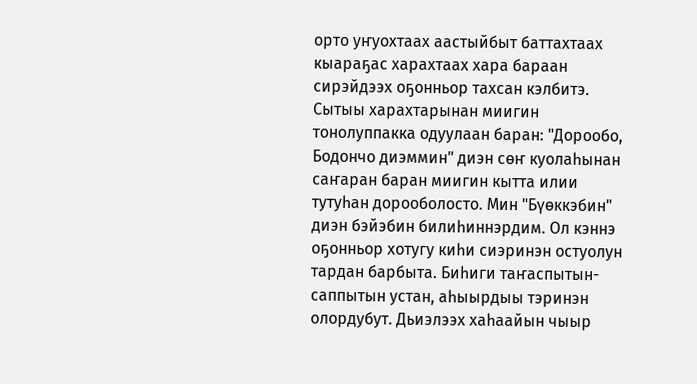орто уҥуохтаах аастыйбыт баттахтаах кыараҕас харахтаах хара бараан сирэйдээх оҕонньор тахсан кэлбитэ. Сытыы харахтарынан миигин тонолуппакка одуулаан баран: "Дорообо, Бодончо диэммин" диэн сөҥ куолаһынан саҥаран баран миигин кытта илии тутуһан дорооболосто. Мин "Бүөккэбин" диэн бэйэбин билиһиннэрдим. Ол кэннэ оҕонньор хотугу киһи сиэринэн остуолун тардан барбыта. Биһиги таҥаспытын-саппытын устан, аһыырдыы тэринэн олордубут. Дьиэлээх хаһаайын чыыр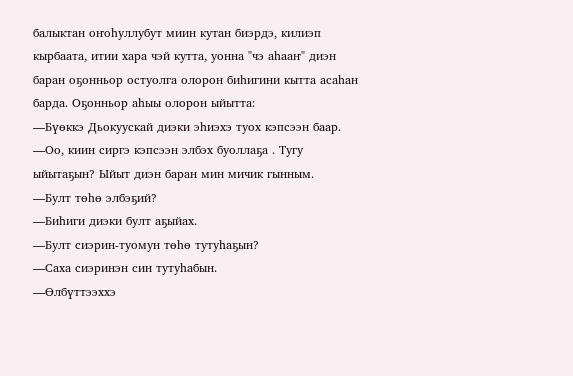балыктан оҥоһуллубут миин кутан биэрдэ, килиэп кырбаата, итии хара чэй кутта, уонна "чэ аһааҥ" диэн баран оҕонньор остуолга олорон биһигини кытта асаһан барда. Оҕонньор аһыы олорон ыйытта:
—Бүөккэ Дьокуускай диэки эһиэхэ туох кэпсээн баар.
—Оо, киин сиргэ кэпсээн элбэх буоллаҕа . Тугу ыйытаҕын? Ыйыт диэн баран мин мичик гынным.
—Булт төһө элбэҕий?
—Биһиги диэки булт аҕыйах.
—Булт сиэрин-туомун төһө тутуһаҕын?
—Саха сиэринэн син тутуһабын.
—Өлбүттээххэ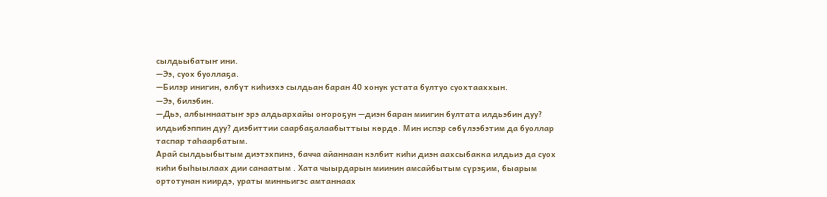сылдьыбатыҥ ини.
—Ээ, суох буоллаҕа.
—Билэр инигин, өлбүт киһиэхэ сылдьан баран 40 хонук устата бултуо суохтааххын.
—Ээ, билэбин.
—Дьэ, албыннаатыҥ эрэ алдьархайы оҥороҕун —диэн баран миигин бултата илдьэбин дуу? илдьибэппин дуу? диэбиттии саарбаҕалаабыттыы көрдө. Мин испэр сөбүлээбэтим да буоллар таспар таһаарбатым.
Арай сылдьыбытым диэтэхпинэ, бачча айаннаан кэлбит киһи диэн аахсыбакка илдьиэ да суох киһи быһыылаах дии санаатым . Хата чыырдарын миинин амсайбытым сүрэҕим, быарым ортотунан киирдэ, ураты минньигэс амтаннаах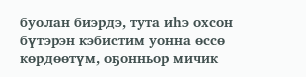буолан биэрдэ, тута иһэ охсон бүтэрэн кэбистим уонна өссө көрдөөтүм, оҕонньор мичик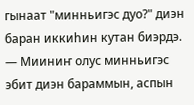гынаат "минньигэс дуо?" диэн баран иккиһин кутан биэрдэ.
— Мииниҥ олус минньигэс эбит диэн бараммын, аспын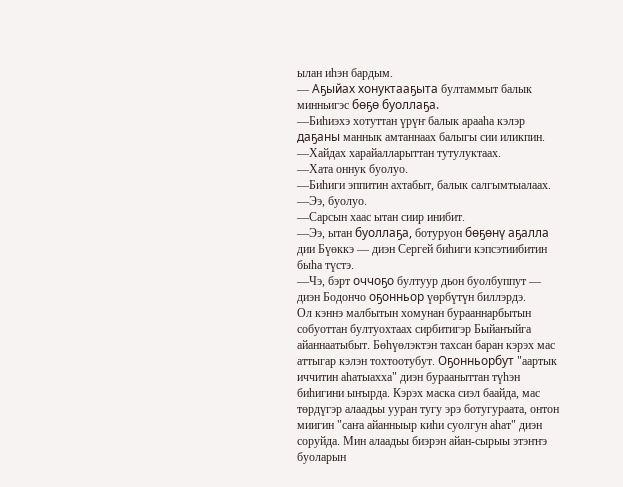ылан иһэн бардым.
— Аҕыйах хонуктааҕыта бултаммыт балык минньигэс бөҕө буоллаҕа.
—Биһиэхэ хотуттан үрүҥ балык арааһа кэлэр даҕаны маннык амтаннаах балыгы сии иликпин.
—Хайдах харайалларыттан тутулуктаах.
—Хата оннук буолуо.
—Биһиги эппитин ахтабыт, балык салгымтыалаах.
—Ээ, буолуо.
—Сарсын хаас ытан сиир инибит.
—Ээ, ытан буоллаҕа, ботуруон бөҕөнү аҕалла дии Бүөккэ — диэн Сергей биһиги кэпсэтиибитин быһа түстэ.
—Чэ, бэрт оччоҕо бултуур дьон буолбуппут — диэн Бодончо оҕонньор үөрбүтүн биллэрдэ.
Ол кэннэ малбытын хомунан бурааннарбытын собуоттан бултуохтаах сирбитигэр Быйаҥыйга айаннаатыбыт. Бөһүөлэктэн тахсан баран кэрэх мас аттыгар кэлэн тохтоотубут. Оҕонньорбут "аартык иччитин аһатыахха" диэн бурааныттан түһэн биһигини ыҥырда. Кэрэх маска сиэл баайда, мас төрдүгэр алаадьы ууран тугу эрэ ботугураата, онтон миигин "саҥа айанныыр киһи суолгун аһат" диэн соруйда. Мин алаадьы биэрэн айан-сырыы этэҥҥэ буоларын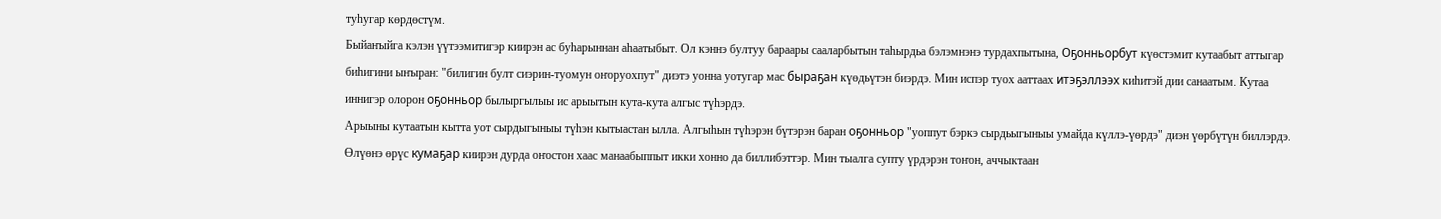туһугар көрдөстүм.
Быйаҥыйга кэлэн үүтээмитигэр киирэн ас буһарыннан аһаатыбыт. Ол кэннэ бултуу бараары сааларбытын таһырдьа бэлэмнэнэ турдахпытына, Оҕонньорбут күөстэмит кутаабыт аттыгар биһигини ыҥыран: "билигин булт сиэрин-туомун оҥоруохпут" диэтэ уонна уотугар мас быраҕан күөдьүтэн биэрдэ. Мин испэр туох ааттаах итэҕэллээх киһитэй дии санаатым. Кутаа иннигэр олорон оҕонньор былыргылыы ис арыытын кута-кута алгыс түһэрдэ.
Арыыны кутаатын кытта уот сырдыгыныы түһэн кытыастан ылла. Алгыһын түһэрэн бүтэрэн баран оҕонньор "уоппут бэркэ сырдьыгыныы умайда күллэ-үөрдэ" диэн үөрбүтүн биллэрдэ.
Өлүөнэ өрүс кумаҕар киирэн дурда оҥостон хаас манаабыппыт икки хонно да биллибэттэр. Мин тыалга супту үрдэрэн тоҥон, аччыктаан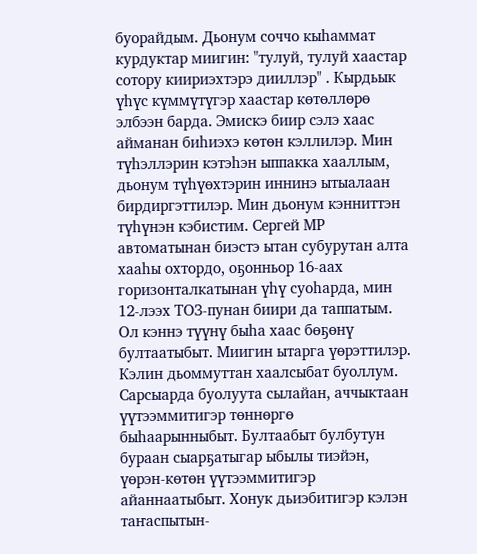буорайдым. Дьонум соччо кыһаммат курдуктар миигин: "тулуй, тулуй хаастар сотору киириэхтэрэ дииллэр" . Кырдьык үһүс күммүтүгэр хаастар көтөллөрө элбээн барда. Эмискэ биир сэлэ хаас айманан биһиэхэ көтөн кэллилэр. Мин түһэллэрин кэтэһэн ыппакка хааллым, дьонум түһүөхтэрин иннинэ ытыалаан бирдиргэттилэр. Мин дьонум кэнниттэн түһүнэн кэбистим. Сергей МР автоматынан биэстэ ытан субурутан алта хааһы охтордо, оҕонньор 16-аах горизонталкатынан үһү суоһарда, мин 12-лээх ТОЗ-пунан биири да таппатым. Ол кэннэ түүнү быһа хаас бөҕөнү бултаатыбыт. Миигин ытарга үөрэттилэр. Кэлин дьоммуттан хаалсыбат буоллум. Сарсыарда буолуута сылайан, аччыктаан үүтээммитигэр төннөргө быһаарынныбыт. Бултаабыт булбутун бураан сыарҕатыгар ыбылы тиэйэн, үөрэн-көтөн үүтээммитигэр айаннаатыбыт. Хонук дьиэбитигэр кэлэн таҥаспытын-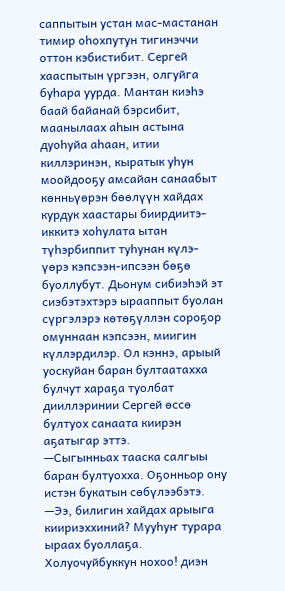саппытын устан мас-мастанан тимир оһохпутун тигинэччи оттон кэбистибит. Сергей хааспытын үргээн, олгуйга буһара уурда. Мантан киэһэ баай байанай бэрсибит, маанылаах аһын астына дуоһуйа аһаан, итии киллэринэн, кыратык уһун моойдооҕу амсайан санаабыт көнньүөрэн бөөлүүн хайдах курдук хаастары биирдиитэ-иккитэ хоһулата ытан түһэрбиппит туһунан күлэ-үөрэ кэпсээн-ипсээн бөҕө буоллубут. Дьонум сибиэһэй эт сиэбэтэхтэрэ ырааппыт буолан сүргэлэрэ көтөҕүллэн сороҕор омуннаан кэпсээн, миигин күллэрдилэр. Ол кэннэ, арыый уоскуйан баран бултаатахха булчут хараҕа туолбат дииллэринии Сергей өссө бултуох санаата киирэн аҕатыгар эттэ.
—Сыгынньах тааска салгыы баран бултуохха. Оҕонньор ону истэн букатын сөбүлээбэтэ.
—Ээ, билигин хайдах арыыга киириэххиний? Мууһуҥ турара ыраах буоллаҕа. Холуочуйбуккун нохоо! диэн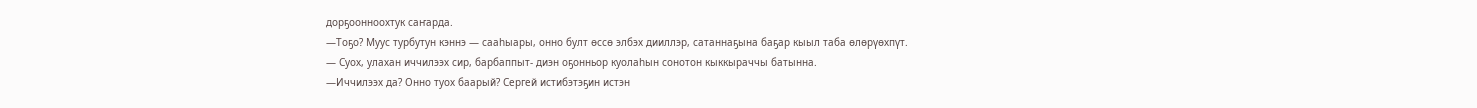дорҕоонноохтук саҥарда.
—Тоҕо? Муус турбутун кэннэ — сааһыары, онно булт өссө элбэх дииллэр, сатаннаҕына баҕар кыыл таба өлөрүөхпүт.
— Суох, улахан иччилээх сир, барбаппыт- диэн оҕонньор куолаһын сонотон кыккыраччы батынна.
—Иччилээх да? Онно туох баарый? Сергей истибэтэҕин истэн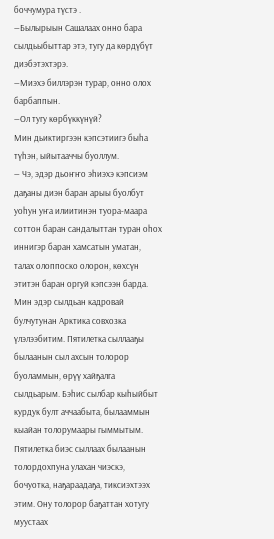боччумура түстэ .
—Былырыын Сашалаах онно бара сылдьыбыттар этэ, тугу да көрдүбүт диэбэтэхтэрэ.
—Миэхэ биллэрэн турар, онно олох барбаппын.
—Ол тугу көрбүккүнүй?
Мин дьиктиргээн кэпсэтиигэ быһа түһэн, ыйытааччы буоллум.
— Чэ, эдэр дьоҥҥо эһиэхэ кэпсиэм даҕаны диэн баран арыы буолбут уоһун уҥа илиитинэн туора-маара соттон баран сандалыттан туран оһох иннигэр баран хамсатын уматан, талах олоппоско олорон, көхсүн этитэн баран оргуй кэпсээн барда.
Мин эдэр сылдьан кадровай булчутунан Арктика совхозка үлэлээбитим. Пятилетка сыллааҕы былаанын сыл ахсын толорор буоламмын, өрүү хайҕалга сылдьарым. Бэһис сылбар кыһыйбыт курдук булт аччаабыта, былааммын кыайан толорумаары гыммытым. Пятилетка биэс сыллаах былаанын толордохпуна улахан чиэскэ, бочуотка, наҕараадаҕа, тиксиэхтээх этим. Ону толорор баҕаттан хотугу муустаах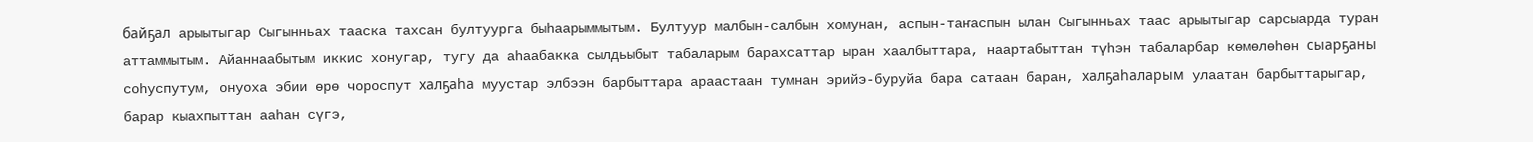байҕал арыытыгар Сыгынньах тааска тахсан бултуурга быһаарыммытым. Бултуур малбын-салбын хомунан, аспын-таҥаспын ылан Сыгынньах таас арыытыгар сарсыарда туран аттаммытым. Айаннаабытым иккис хонугар, тугу да аһаабакка сылдьыбыт табаларым барахсаттар ыран хаалбыттара, наартабыттан түһэн табаларбар көмөлөһөн сыарҕаны соһуспутум, онуоха эбии өрө чороспут халҕаһа муустар элбээн барбыттара араастаан тумнан эрийэ-буруйа бара сатаан баран, халҕаһаларым улаатан барбыттарыгар, барар кыахпыттан ааһан сүгэ,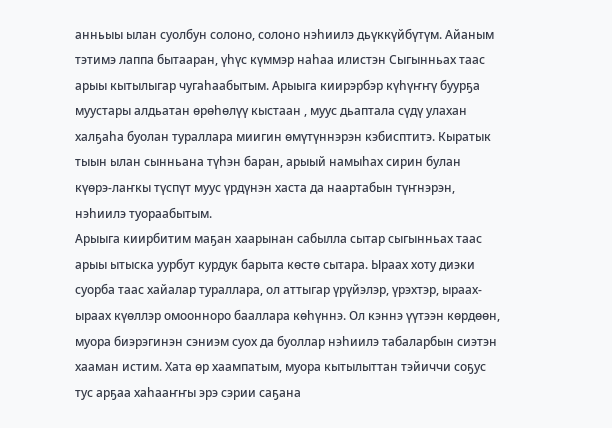анньыы ылан суолбун солоно, солоно нэһиилэ дьүккүйбүтүм. Айаным тэтимэ лаппа бытааран, үһүс күммэр наһаа илистэн Сыгынньах таас арыы кытылыгар чугаһаабытым. Арыыга киирэрбэр күһүҥҥү буурҕа муустары алдьатан өрөһөлүү кыстаан , муус дьаптала сүдү улахан халҕаһа буолан тураллара миигин өмүтүннэрэн кэбисптитэ. Кыратык тыын ылан сынньана түһэн баран, арыый намыһах сирин булан күөрэ-лаҥкы түспүт муус үрдүнэн хаста да наартабын түҥнэрэн, нэһиилэ туораабытым.
Арыыга киирбитим маҕан хаарынан сабылла сытар сыгынньах таас арыы ытыска уурбут курдук барыта көстө сытара. Ыраах хоту диэки суорба таас хайалар тураллара, ол аттыгар үрүйэлэр, үрэхтэр, ыраах-ыраах күөллэр омоонноро бааллара көһүннэ. Ол кэннэ үүтээн көрдөөн, муора биэрэгинэн сэниэм суох да буоллар нэһиилэ табаларбын сиэтэн хааман истим. Хата өр хаампатым, муора кытылыттан тэйиччи соҕус тус арҕаа хаһааҥҥы эрэ сэрии саҕана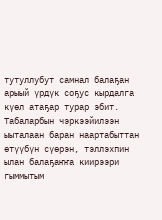тутуллубут самнал балаҕан арыый үрдүк соҕус кырдалга күөл атаҕар турар эбит. Табаларбын чэркээйилээн ыыталаан баран наартабыттан өтүүбүн сүөрэн, тэллэхпин ылан балаҕаҥҥа киирээри гыммытым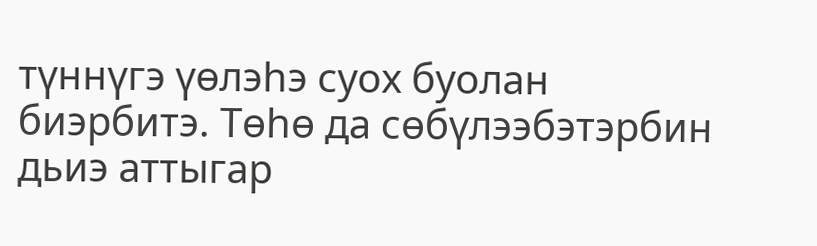түннүгэ үөлэһэ суох буолан биэрбитэ. Төһө да сөбүлээбэтэрбин дьиэ аттыгар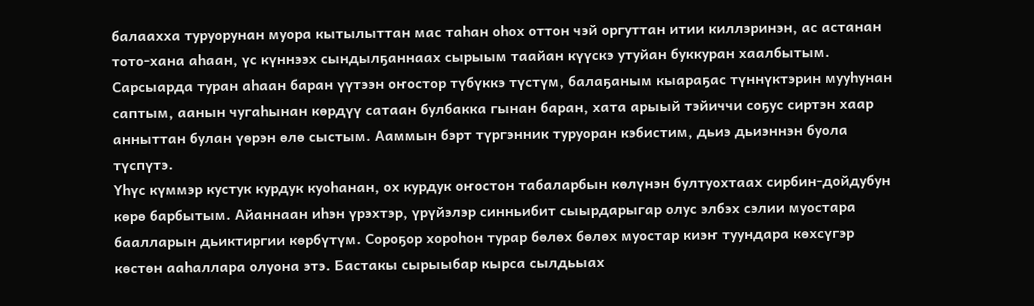балаахха туруорунан муора кытылыттан мас таһан оһох оттон чэй оргуттан итии киллэринэн, ас астанан тото-хана аһаан, үс күннээх сындылҕаннаах сырыым таайан күүскэ утуйан буккуран хаалбытым. Сарсыарда туран аһаан баран үүтээн оҥостор түбүккэ түстүм, балаҕаным кыараҕас түннүктэрин мууһунан саптым, аанын чугаһынан көрдүү сатаан булбакка гынан баран, хата арыый тэйиччи соҕус сиртэн хаар анныттан булан үөрэн өлө сыстым. Ааммын бэрт түргэнник туруоран кэбистим, дьиэ дьиэннэн буола түспүтэ.
Үһүс күммэр кустук курдук куоһанан, ох курдук оҥостон табаларбын көлүнэн бултуохтаах сирбин-дойдубун көрө барбытым. Айаннаан иһэн үрэхтэр, үрүйэлэр синньибит сыырдарыгар олус элбэх сэлии муостара баалларын дьиктиргии көрбүтүм. Сороҕор хороһон турар бөлөх бөлөх муостар киэҥ туундара көхсүгэр көстөн ааһаллара олуона этэ. Бастакы сырыыбар кырса сылдьыах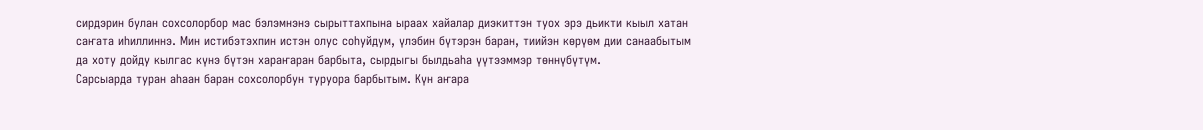сирдэрин булан сохсолорбор мас бэлэмнэнэ сырыттахпына ыраах хайалар диэкиттэн туох эрэ дьикти кыыл хатан саҥата иһиллиннэ. Мин истибэтэхпин истэн олус соһуйдум, үлэбин бүтэрэн баран, тиийэн көрүөм дии санаабытым да хоту дойду кылгас күнэ бүтэн хараҥаран барбыта, сырдыгы былдьаһа үүтээммэр төннүбүтүм.
Сарсыарда туран аһаан баран сохсолорбун туруора барбытым. Күн аҥара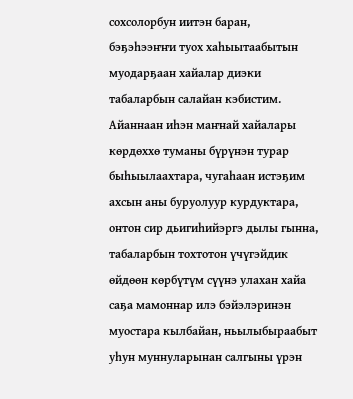сохсолорбун иитэн баран, бэҕэһээҥҥи туох хаһыытаабытын муодарҕаан хайалар диэки табаларбын салайан кэбистим. Айаннаан иһэн маҥнай хайалары көрдөххө туманы бүрүнэн турар быһыылаахтара, чугаһаан истэҕим ахсын аны буруолуур курдуктара, онтон сир дьигиһийэргэ дылы гынна, табаларбын тохтотон үчүгэйдик өйдөөн көрбүтүм сүүнэ улахан хайа саҕа мамоннар илэ бэйэлэринэн муостара кылбайан, ньылыбыраабыт уһун муннуларынан салгыны үрэн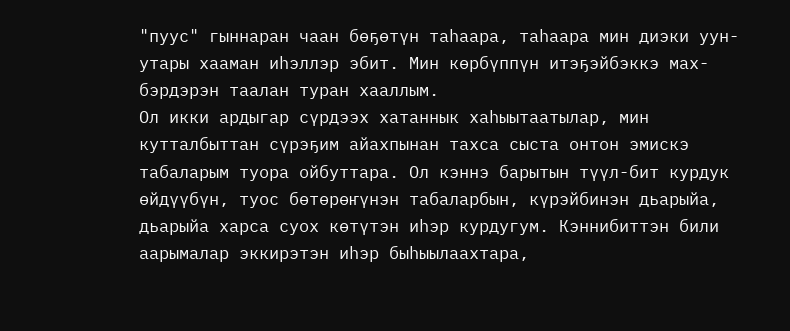"пуус" гыннаран чаан бөҕөтүн таһаара, таһаара мин диэки уун-утары хааман иһэллэр эбит. Мин көрбүппүн итэҕэйбэккэ мах-бэрдэрэн таалан туран хааллым.
Ол икки ардыгар сүрдээх хатаннык хаһыытаатылар, мин кутталбыттан сүрэҕим айахпынан тахса сыста онтон эмискэ табаларым туора ойбуттара. Ол кэннэ барытын түүл-бит курдук өйдүүбүн, туос бөтөрөҥүнэн табаларбын, күрэйбинэн дьарыйа, дьарыйа харса суох көтүтэн иһэр курдугум. Кэннибиттэн били аарымалар эккирэтэн иһэр быһыылаахтара,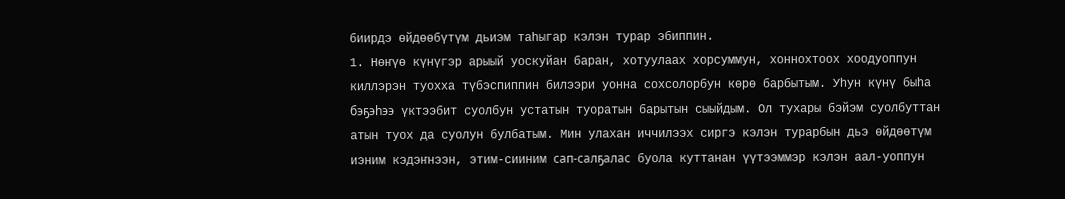биирдэ өйдөөбүтүм дьиэм таһыгар кэлэн турар эбиппин.
1. Нөҥүө күнүгэр арыый уоскуйан баран, хотуулаах хорсуммун, хоннохтоох хоодуоппун киллэрэн туохха түбэспиппин билээри уонна сохсолорбун көрө барбытым. Уһун күнү быһа бэҕэһээ үктээбит суолбун устатын туоратын барытын сыыйдым. Ол тухары бэйэм суолбуттан атын туох да суолун булбатым. Мин улахан иччилээх сиргэ кэлэн турарбын дьэ өйдөөтүм иэним кэдэҥнээн, этим-сииним сап-салҕалас буола куттанан үүтээммэр кэлэн аал-уоппун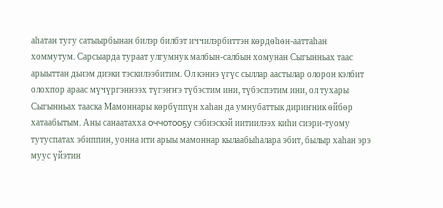аһатан тугу сатыырбынан билэр билбэт иччилэрбиттэн көрдөһөн-ааттаһан хоммутум. Сарсыарда тураат улгумнук малбын-салбын хомунан Сыгынньах таас арыыттан дьиэм диэки тэскилээбитим. Ол кэннэ үгүс сыллар аастылар олорон кэлбит олохпор араас мүчүргэннээх түгэҥҥэ түбэстим ини, түбэспэтим ини, ол тухары Сыгынньах тааска Мамоннары көрбүппүн хаһан да умнубаттык дириҥник өйбөр хатаабытым. Аны санаатахха оччотооҕу сэбиэскэй иитиилээх киһи сиэри-туому тутуспатах эбиппин, уонна ити арыы мамоннар кылаабыһалара эбит, былыр хаһан эрэ муус үйэтин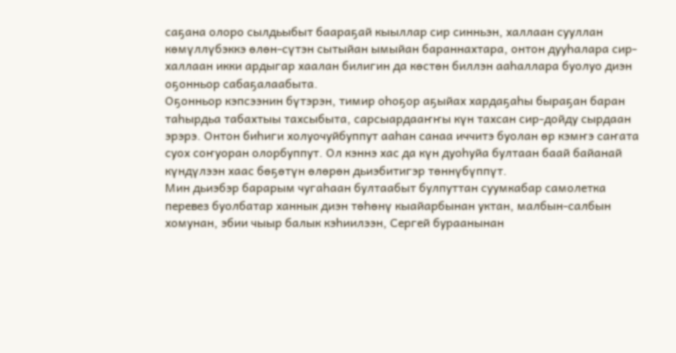саҕана олоро сылдьыбыт баараҕай кыыллар сир синньэн, халлаан сууллан көмүллүбэккэ өлөн-сүтэн сытыйан ымыйан бараннахтара, онтон дууһалара сир-халлаан икки ардыгар хаалан билигин да көстөн биллэн ааһаллара буолуо диэн оҕонньор сабаҕалаабыта.
Оҕонньор кэпсээнин бүтэрэн, тимир оһоҕор аҕыйах хардаҕаһы быраҕан баран таһырдьа табахтыы тахсыбыта, сарсыардааҥҥы күн тахсан сир-дойду сырдаан эрэрэ. Онтон биһиги холуочуйбуппут ааһан санаа иччитэ буолан өр кэмҥэ саҥата суох соҥуоран олорбуппут. Ол кэннэ хас да күн дуоһуйа бултаан баай байанай күндүлээн хаас бөҕөтүн өлөрөн дьиэбитигэр төннүбүппүт.
Мин дьиэбэр барарым чугаһаан бултаабыт булпуттан суумкабар самолетка перевез буолбатар ханнык диэн төһөнү кыайарбынан уктан, малбын-салбын хомунан, эбии чыыр балык кэһиилээн, Сергей бураанынан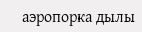аэропорка дылы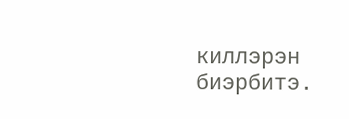киллэрэн биэрбитэ.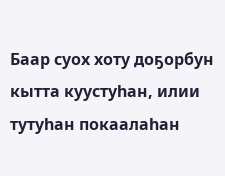Баар суох хоту доҕорбун кытта куустуһан, илии тутуһан покаалаһан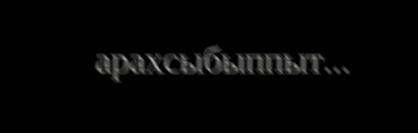арахсыбыппыт...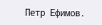Петр Ефимов.